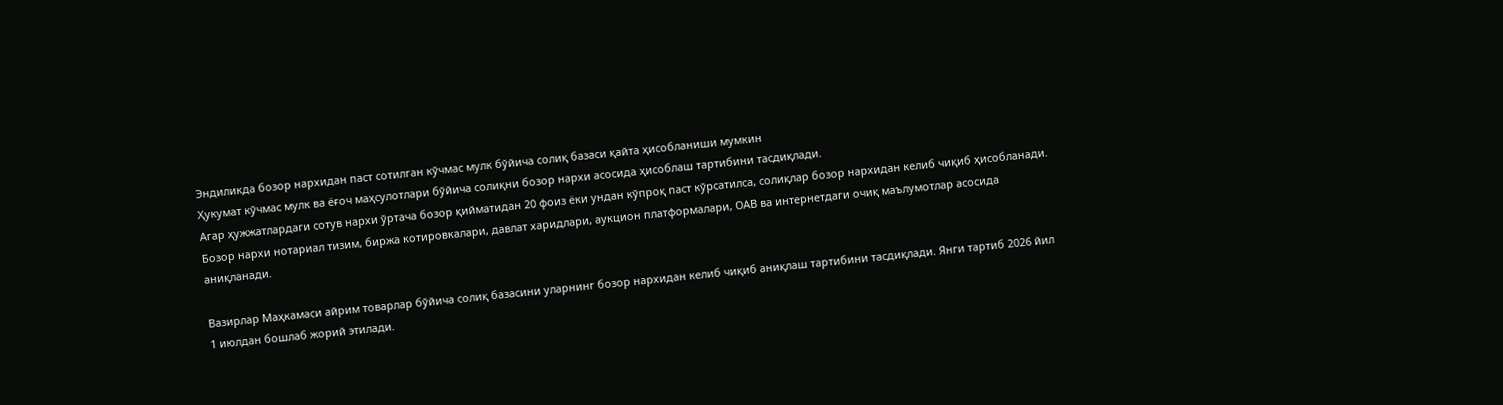Эндиликда бозор нархидан паст сотилган кўчмас мулк бўйича солиқ базаси қайта ҳисобланиши мумкин
Ҳукумат кўчмас мулк ва ёғоч маҳсулотлари бўйича солиқни бозор нархи асосида ҳисоблаш тартибини тасдиқлади.
Агар ҳужжатлардаги сотув нархи ўртача бозор қийматидан 20 фоиз ёки ундан кўпроқ паст кўрсатилса, солиқлар бозор нархидан келиб чиқиб ҳисобланади.
Бозор нархи нотариал тизим, биржа котировкалари, давлат харидлари, аукцион платформалари, ОАВ ва интернетдаги очиқ маълумотлар асосида аниқланади.

Вазирлар Маҳкамаси айрим товарлар бўйича солиқ базасини уларнинг бозор нархидан келиб чиқиб аниқлаш тартибини тасдиқлади. Янги тартиб 2026 йил 1 июлдан бошлаб жорий этилади.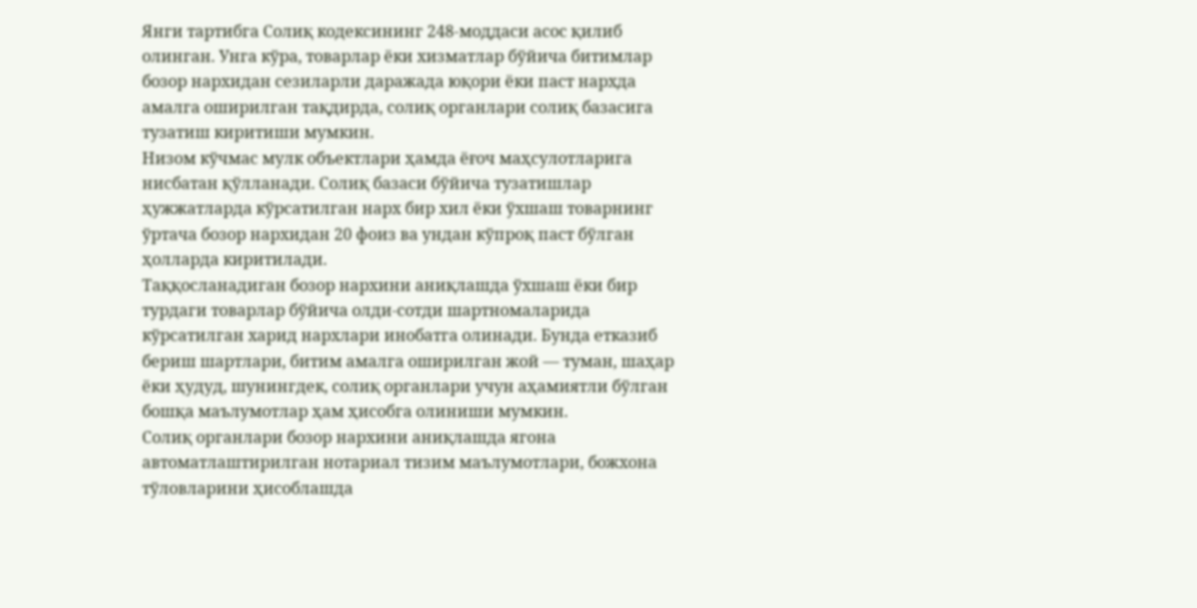Янги тартибга Солиқ кодексининг 248-моддаси асос қилиб олинган. Унга кўра, товарлар ёки хизматлар бўйича битимлар бозор нархидан сезиларли даражада юқори ёки паст нархда амалга оширилган тақдирда, солиқ органлари солиқ базасига тузатиш киритиши мумкин.
Низом кўчмас мулк объектлари ҳамда ёғоч маҳсулотларига нисбатан қўлланади. Солиқ базаси бўйича тузатишлар ҳужжатларда кўрсатилган нарх бир хил ёки ўхшаш товарнинг ўртача бозор нархидан 20 фоиз ва ундан кўпроқ паст бўлган ҳолларда киритилади.
Таққосланадиган бозор нархини аниқлашда ўхшаш ёки бир турдаги товарлар бўйича олди-сотди шартномаларида кўрсатилган харид нархлари инобатга олинади. Бунда етказиб бериш шартлари, битим амалга оширилган жой — туман, шаҳар ёки ҳудуд, шунингдек, солиқ органлари учун аҳамиятли бўлган бошқа маълумотлар ҳам ҳисобга олиниши мумкин.
Солиқ органлари бозор нархини аниқлашда ягона автоматлаштирилган нотариал тизим маълумотлари, божхона тўловларини ҳисоблашда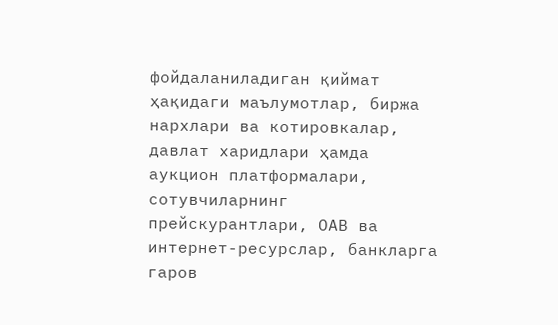фойдаланиладиган қиймат ҳақидаги маълумотлар, биржа нархлари ва котировкалар, давлат харидлари ҳамда аукцион платформалари, сотувчиларнинг прейскурантлари, ОАВ ва интернет-ресурслар, банкларга гаров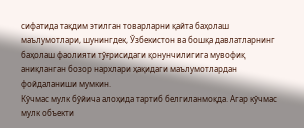сифатида тақдим этилган товарларни қайта баҳолаш маълумотлари, шунингдек, Ўзбекистон ва бошқа давлатларнинг баҳолаш фаолияти тўғрисидаги қонунчилигига мувофиқ аниқланган бозор нархлари ҳақидаги маълумотлардан фойдаланиши мумкин.
Кўчмас мулк бўйича алоҳида тартиб белгиланмоқда. Агар кўчмас мулк объекти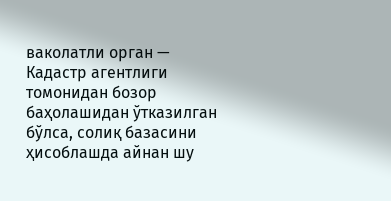ваколатли орган — Кадастр агентлиги томонидан бозор баҳолашидан ўтказилган бўлса, солиқ базасини ҳисоблашда айнан шу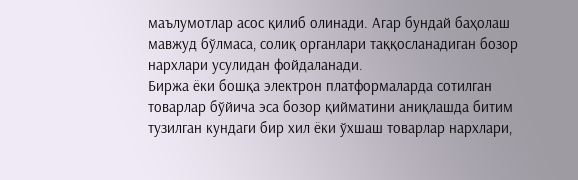маълумотлар асос қилиб олинади. Агар бундай баҳолаш мавжуд бўлмаса, солиқ органлари таққосланадиган бозор нархлари усулидан фойдаланади.
Биржа ёки бошқа электрон платформаларда сотилган товарлар бўйича эса бозор қийматини аниқлашда битим тузилган кундаги бир хил ёки ўхшаш товарлар нархлари,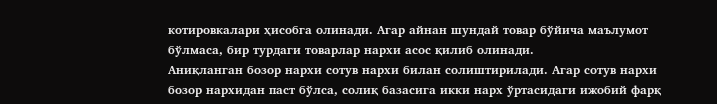котировкалари ҳисобга олинади. Агар айнан шундай товар бўйича маълумот бўлмаса, бир турдаги товарлар нархи асос қилиб олинади.
Аниқланган бозор нархи сотув нархи билан солиштирилади. Агар сотув нархи бозор нархидан паст бўлса, солиқ базасига икки нарх ўртасидаги ижобий фарқ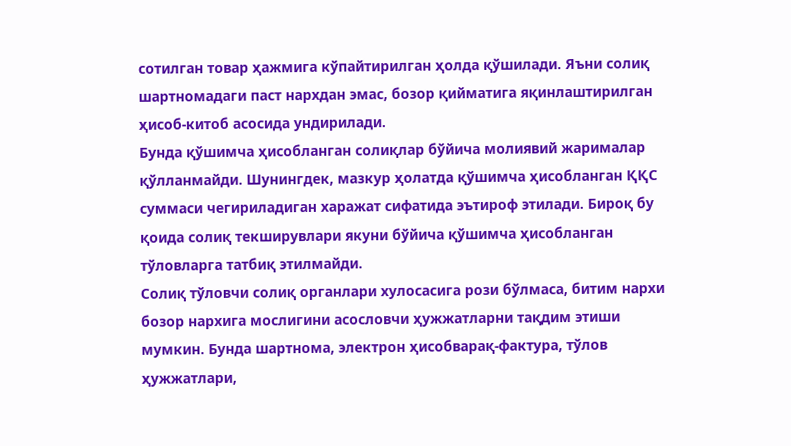сотилган товар ҳажмига кўпайтирилган ҳолда қўшилади. Яъни солиқ шартномадаги паст нархдан эмас, бозор қийматига яқинлаштирилган ҳисоб-китоб асосида ундирилади.
Бунда қўшимча ҳисобланган солиқлар бўйича молиявий жарималар қўлланмайди. Шунингдек, мазкур ҳолатда қўшимча ҳисобланган ҚҚС суммаси чегириладиган харажат сифатида эътироф этилади. Бироқ бу қоида солиқ текширувлари якуни бўйича қўшимча ҳисобланган тўловларга татбиқ этилмайди.
Солиқ тўловчи солиқ органлари хулосасига рози бўлмаса, битим нархи бозор нархига мослигини асословчи ҳужжатларни тақдим этиши мумкин. Бунда шартнома, электрон ҳисобварақ-фактура, тўлов ҳужжатлари,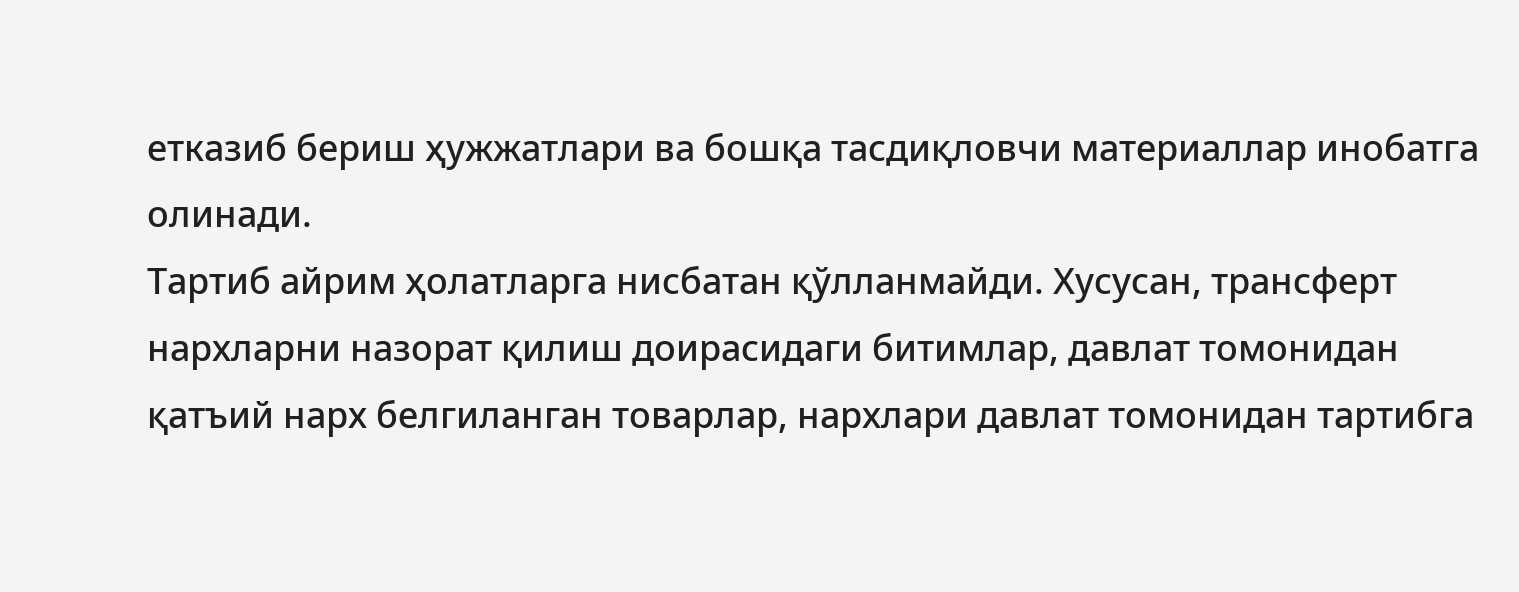етказиб бериш ҳужжатлари ва бошқа тасдиқловчи материаллар инобатга олинади.
Тартиб айрим ҳолатларга нисбатан қўлланмайди. Хусусан, трансферт нархларни назорат қилиш доирасидаги битимлар, давлат томонидан қатъий нарх белгиланган товарлар, нархлари давлат томонидан тартибга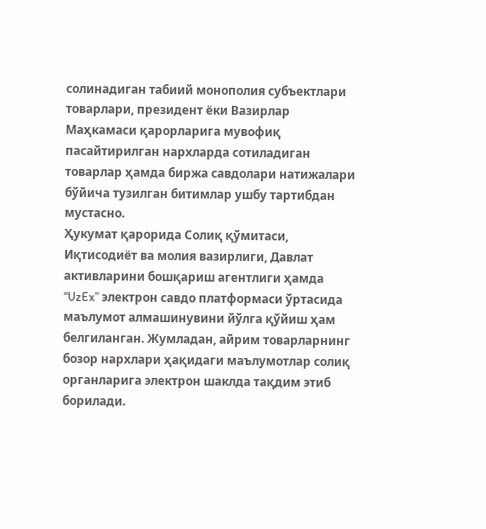солинадиган табиий монополия субъектлари товарлари, президент ёки Вазирлар Маҳкамаси қарорларига мувофиқ пасайтирилган нархларда сотиладиган товарлар ҳамда биржа савдолари натижалари бўйича тузилган битимлар ушбу тартибдан мустасно.
Ҳукумат қарорида Солиқ қўмитаси, Иқтисодиёт ва молия вазирлиги, Давлат активларини бошқариш агентлиги ҳамда “UzEx” электрон савдо платформаси ўртасида маълумот алмашинувини йўлга қўйиш ҳам белгиланган. Жумладан, айрим товарларнинг бозор нархлари ҳақидаги маълумотлар солиқ органларига электрон шаклда тақдим этиб борилади.